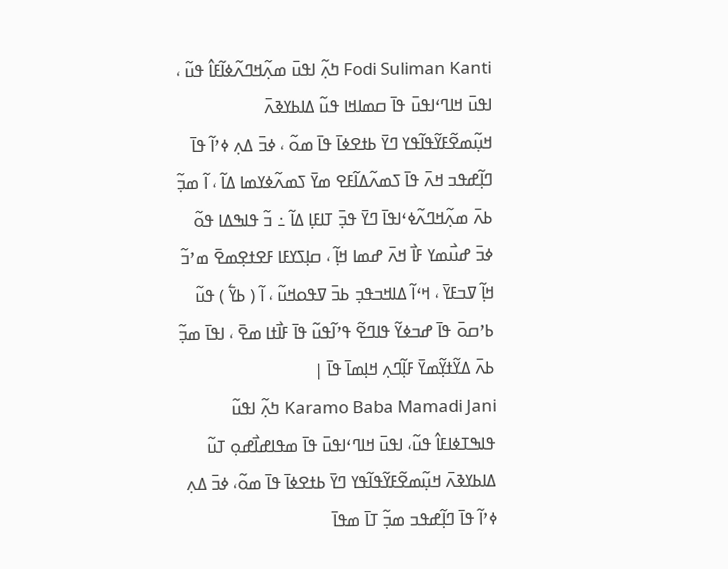Fodi Suliman Kanti ߤߍ߲߬ ߊߟߎ߫ ߘߍ߲߬ߞߣߍ߬ߦߊ߬ߓߊ߮ ߟߎ߬ ، ߊߟߎ߫ ߞߊߣߵߊߟߎ߫ ߟߊ߫ ߛߘߊߞߊ ߟߎ߬ ߡߊߕߌߢߍ߫ ߞߎ߲߬ߘߐ߬ߓߌ߬ߟߊ߬ߟߌ ߣߌ߫ ߕߙߐߦߊ߫ ߟߊ߫ ߘߋ߬ ، ߦߏ߫ ߡߍ߲ ߦߴߊ߬ ߟߊ߫ ߣߊ߲߬ߝߟߏ ߞߍ߫ ߟߊ߫ ߖߘߍ߬ߡߊ߬ߓߐ ߘߌ߫ ߖߘߍ߬ߦߌߘߊ ߡߊ߬ ، ߊ߬ ߘߏ߲߬ ߕߍ߫ ߘߍ߲߬ߞߣߍ߬ߦߵߊߟߊ߫ ߣߌ߫ ߟߏ߲߫ ߠߊߓߊ߲ ߡߊ߬ ߸ ߏ߬ ߟߊߒߡߊ ߟߋ߬ ߦߏ߫ ߝߎ߯ߘߌ ߓߊ߯ ߞߍ߫ ߝߘߊ ߞߊ߲߬ ، ߛߊ߲ߖߌߓߊ ߓߐߙߐ߲ߘߐ߫ ߘߴߏ߬ ߞߊ߲߬ ߜߏߓߌ߫ ، ߞߵߊ߬ ߡߊߞߏߟߏ߲ ߕߏ߫ ߜߟߋߞߎ߬ ، ߊ߬ ( ߕߌ߱ ) ߟߎ߬ ߕߴߛߋ߫ ߟߊ߫ ߝߏߦߌ߬ ߟߊߣߐ߬ ߟߴߊ߬ߟߎ߬ ߟߊ߫ ߓߊ߯ߙߊ ߘߐ߫ ، ߊߟߊ߫ ߘߏ߲߬ ߕߍ߫ ߡߌ߬ߙߌ߲߬ߘߌ߫ ߓߊ߲߬ߣߍ߲ ߞߊ߲ߘߊ߫ ߟߊ߫ |
Karamo Baba Mamadi Jani ߤߍ߲߬ ߊߟߎ߬ ߟߊߒߠߦߊߓߊ߮ ߟߎ߬، ߊߟߎ߫ ߞߊߣߵߊߟߎ߫ ߟߊ߫ ߘߟߊߝߊ߯ߝߋ߲ ߠߎ߬ ߡߊߕߌߢߍ߫ ߞߎ߲߬ߘߐ߬ߓߌ߬ߟߊ߬ߟߌ ߣߌ߫ ߕߙߐߦߊ߫ ߟߊ߫ ߘߋ߬، ߦߏ߫ ߡߍ߲ ߦߴߊ߬ ߟߊ߫ ߣߊ߲߬ߝߟߏ ߘߏ߲߬ ߠߊ߫ ߘߟߊ߫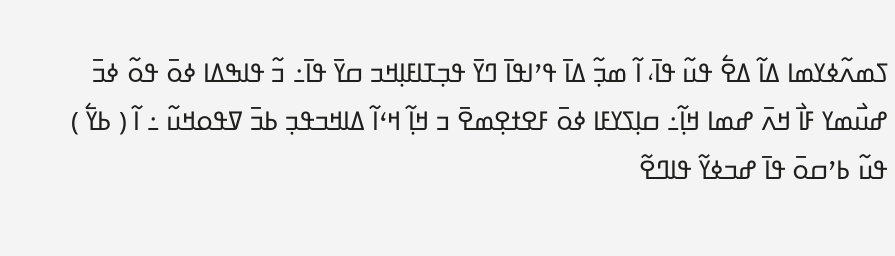ߖߘߍ߬ߦߌߘߊ ߡߊ߬ ߡߐ߱ ߟߎ߬ ߟߊ߫، ߊ߬ ߘߏ߲߬ ߡߊ߫ ߟߴߊߟߊ߫ ߣߌ߫ ߟߏ߲ߠߊߓߊ߲ߞߏ ߛߌ߫ ߟߊ߫߸ ߏ߬ ߟߊߒߡߊ ߦߋ߫ ߟߋ߬ ߦߏ߫ ߝߎ߯ߘߌ ߓߊ߯ ߞߍ߫ ߝߘߊ ߞߊ߲߬߸ ߛߊ߲ߖߌߓߊ ߦߋ߫ ߓߐߙߐ߲ߘߐ߫ ߏ ߞߊ߲߬ ߞߵߊ߬ ߡߊߞߏߟߏ߲ ߕߏ߫ ߜߟߋߞߎ߬ ߸ ߊ߬ ( ߕߌ߱ ) ߟߎ߬ ߕߴߛߋ߫ ߟߊ߫ ߝߏߦߌ߬ ߟߊߣߐ߬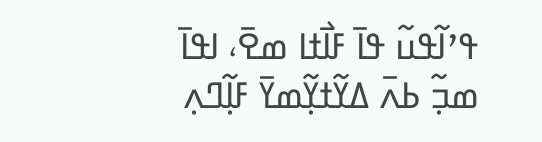ߟߴߊ߬ߟߎ߬ ߟߊ߫ ߓߊ߯ߙߊ ߘߐ߫، ߊߟߊ߫ ߘߏ߲߬ ߕߍ߫ ߡߌ߬ߙߌ߲߬ߘߌ߫ ߓߊ߲߬ߣߍ߲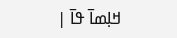ߞߊ߲ߘߊ߫ ߟߊ߫ |